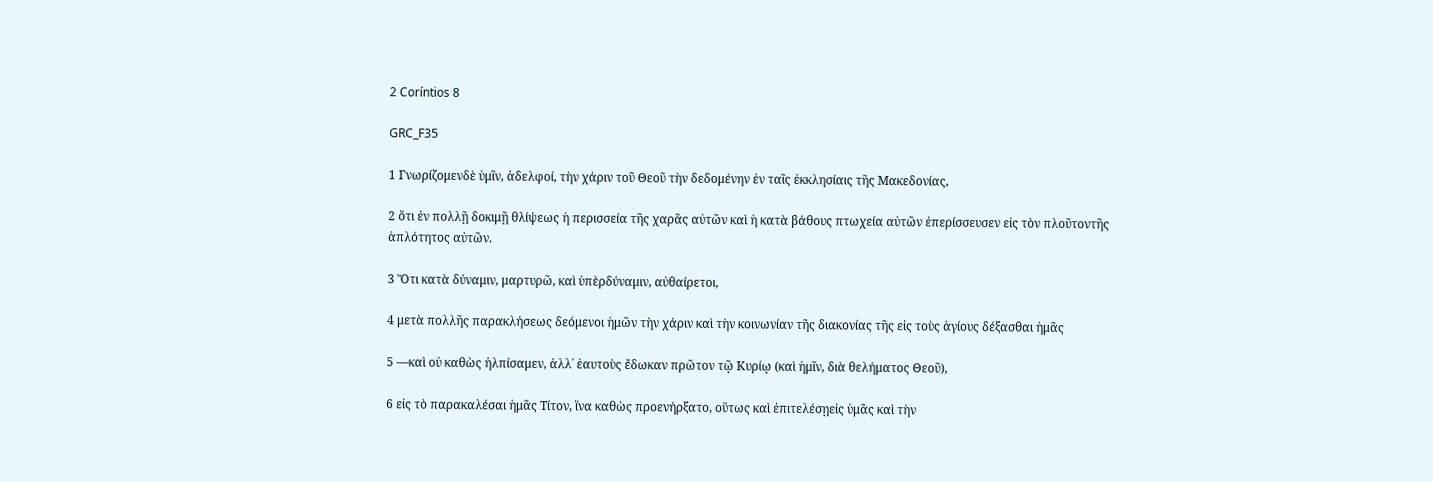2 Coríntios 8

GRC_F35

1 Γνωρίζομενδὲ ὑμῖν, ἀδελφοί, τὴν χάριν τοῦ Θεοῦ τὴν δεδομένην ἐν ταῖς ἐκκλησίαις τῆς Μακεδονίας,

2 ὅτι ἐν πολλῇ δοκιμῇ θλίψεως ἡ περισσεία τῆς χαρᾶς αὐτῶν καὶ ἡ κατὰ βάθους πτωχεία αὐτῶν ἐπερίσσευσεν εἰς τὸν πλοῦτοντῆς ἁπλότητος αὐτῶν.

3 Ὅτι κατὰ δύναμιν, μαρτυρῶ, καὶ ὑπὲρδύναμιν, αὐθαίρετοι,

4 μετὰ πολλῆς παρακλήσεως δεόμενοι ἡμῶν τὴν χάριν καὶ τὴν κοινωνίαν τῆς διακονίας τῆς εἰς τοὺς ἁγίους δέξασθαι ἡμᾶς

5 —καὶ οὐ καθὼς ἠλπίσαμεν, ἀλλ᾿ ἑαυτοὺς ἔδωκαν πρῶτον τῷ Κυρίῳ (καὶ ἡμῖν, διὰ θελήματος Θεοῦ),

6 εἰς τὸ παρακαλέσαι ἡμᾶς Τίτον, ἵνα καθὼς προενήρξατο, οὕτως καὶ ἐπιτελέσῃεἰς ὑμᾶς καὶ τὴν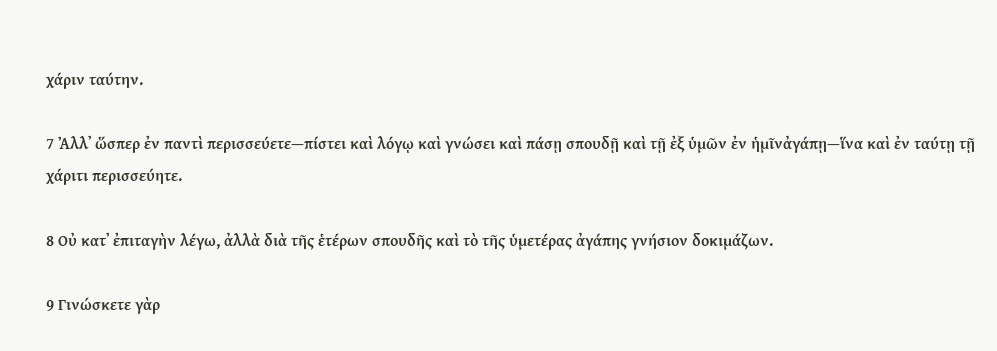χάριν ταύτην.

7 Ἀλλ᾿ ὥσπερ ἐν παντὶ περισσεύετε—πίστει καὶ λόγῳ καὶ γνώσει καὶ πάσῃ σπουδῇ καὶ τῇ ἐξ ὑμῶν ἐν ἡμῖνἀγάπῃ—ἵνα καὶ ἐν ταύτῃ τῇ χάριτι περισσεύητε.

8 Οὐ κατ᾿ ἐπιταγὴν λέγω, ἀλλὰ διὰ τῆς ἑτέρων σπουδῆς καὶ τὸ τῆς ὑμετέρας ἀγάπης γνήσιον δοκιμάζων.

9 Γινώσκετε γὰρ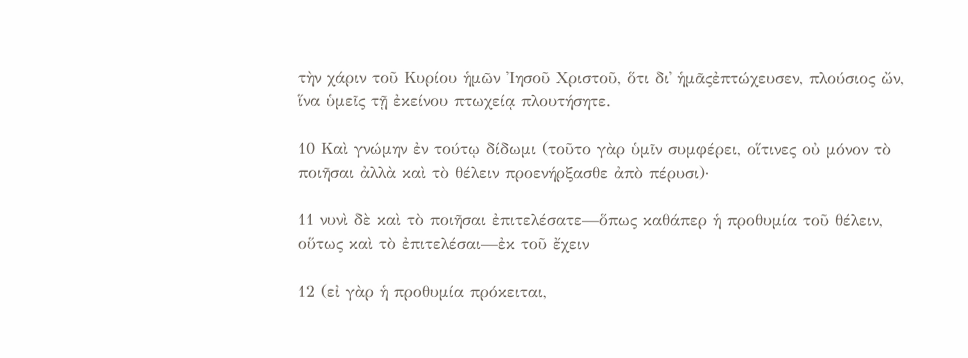τὴν χάριν τοῦ Κυρίου ἡμῶν Ἰησοῦ Χριστοῦ, ὅτι δι᾿ ἡμᾶςἐπτώχευσεν, πλούσιος ὤν, ἵνα ὑμεῖς τῇ ἐκείνου πτωχείᾳ πλουτήσητε.

10 Καὶ γνώμην ἐν τούτῳ δίδωμι (τοῦτο γὰρ ὑμῖν συμφέρει, οἵτινες οὐ μόνον τὸ ποιῆσαι ἀλλὰ καὶ τὸ θέλειν προενήρξασθε ἀπὸ πέρυσι)·

11 νυνὶ δὲ καὶ τὸ ποιῆσαι ἐπιτελέσατε—ὅπως καθάπερ ἡ προθυμία τοῦ θέλειν, οὕτως καὶ τὸ ἐπιτελέσαι—ἐκ τοῦ ἔχειν

12 (εἰ γὰρ ἡ προθυμία πρόκειται,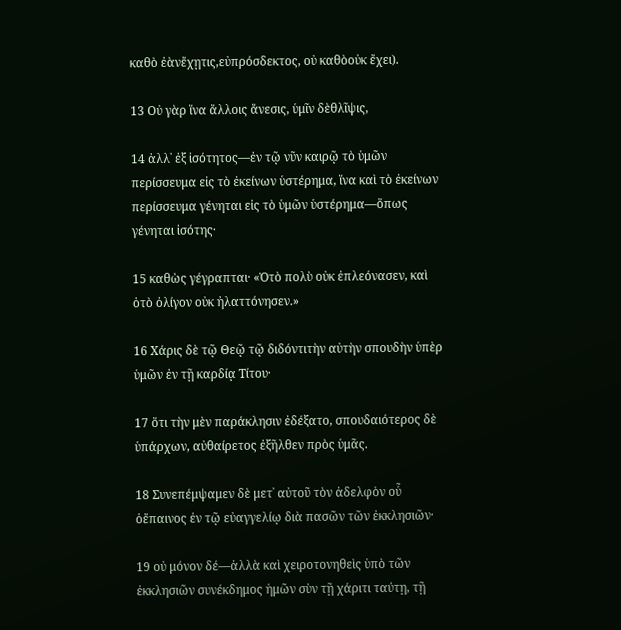καθὸ ἐὰνἔχῃτις,εὐπρόσδεκτος, οὐ καθὸοὐκ ἔχει).

13 Οὐ γὰρ ἵνα ἄλλοις ἄνεσις, ὑμῖν δὲθλῖψις,

14 ἀλλ᾿ ἐξ ἰσότητος—ἐν τῷ νῦν καιρῷ τὸ ὑμῶν περίσσευμα εἰς τὸ ἐκείνων ὑστέρημα, ἵνα καὶ τὸ ἐκείνων περίσσευμα γένηται εἰς τὸ ὑμῶν ὑστέρημα—ὅπως γένηται ἰσότης·

15 καθὼς γέγραπται· «Ὁτὸ πολὺ οὐκ ἐπλεόνασεν, καὶ ὁτὸ ὀλίγον οὐκ ἠλαττόνησεν.»

16 Χάρις δὲ τῷ Θεῷ τῷ διδόντιτὴν αὐτὴν σπουδὴν ὑπὲρ ὑμῶν ἐν τῇ καρδίᾳ Τίτου·

17 ὅτι τὴν μὲν παράκλησιν ἐδέξατο, σπουδαιότερος δὲ ὑπάρχων, αὐθαίρετος ἐξῆλθεν πρὸς ὑμᾶς.

18 Συνεπέμψαμεν δὲ μετ᾿ αὐτοῦ τὸν ἀδελφὸν οὗ ὁἔπαινος ἐν τῷ εὐαγγελίῳ διὰ πασῶν τῶν ἐκκλησιῶν·

19 οὐ μόνον δέ—ἀλλὰ καὶ χειροτονηθεὶς ὑπὸ τῶν ἐκκλησιῶν συνέκδημος ἡμῶν σὺν τῇ χάριτι ταύτῃ, τῇ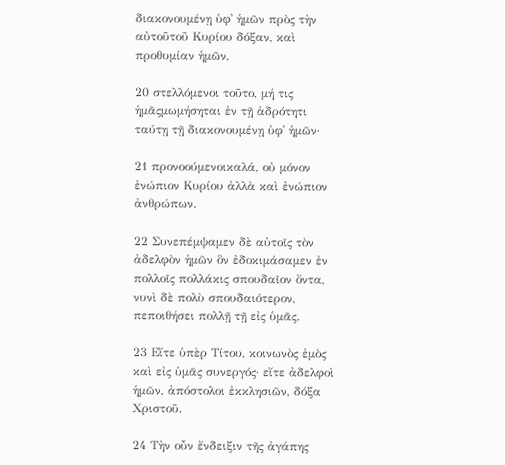διακονουμένῃ ὑφ᾿ ἡμῶν πρὸς τὴν αὐτοῦτοῦ Κυρίου δόξαν, καὶ προθυμίαν ἡμῶν,

20 στελλόμενοι τοῦτο, μή τις ἡμᾶςμωμήσηται ἐν τῇ ἁδρότητι ταύτῃ τῇ διακονουμένῃ ὑφ᾿ ἡμῶν·

21 προνοούμενοικαλά, οὐ μόνον ἐνώπιον Κυρίου ἀλλὰ καὶ ἐνώπιον ἀνθρώπων.

22 Συνεπέμψαμεν δὲ αὐτοῖς τὸν ἀδελφὸν ἡμῶν ὃν ἐδοκιμάσαμεν ἐν πολλοῖς πολλάκις σπουδαῖον ὄντα, νυνὶ δὲ πολὺ σπουδαιότερον, πεποιθήσει πολλῇ τῇ εἰς ὑμᾶς.

23 Εἴτε ὑπὲρ Τίτου, κοινωνὸς ἐμὸς καὶ εἰς ὑμᾶς συνεργός· εἴτε ἀδελφοὶ ἡμῶν, ἀπόστολοι ἐκκλησιῶν, δόξα Χριστοῦ.

24 Τὴν οὖν ἔνδειξιν τῆς ἀγάπης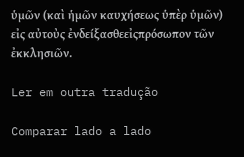ὑμῶν (καὶ ἡμῶν καυχήσεως ὑπὲρ ὑμῶν) εἰς αὐτοὺς ἐνδείξασθεεἰςπρόσωπον τῶν ἐκκλησιῶν.

Ler em outra tradução

Comparar lado a lado